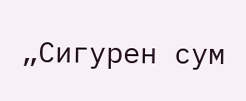„Сигурен сум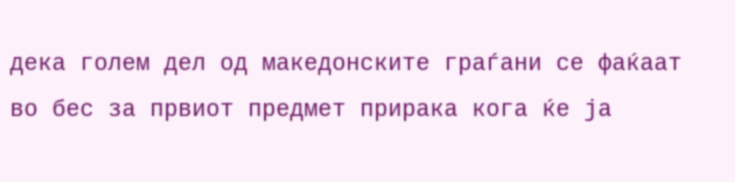дека голем дел од македонските граѓани се фаќаат во бес за првиот предмет прирака кога ќе ја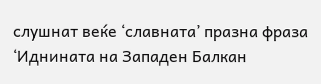слушнат веќе ‘славната’ празна фраза ‘Иднината на Западен Балкан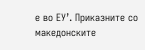е во ЕУ’. Приказните со македонските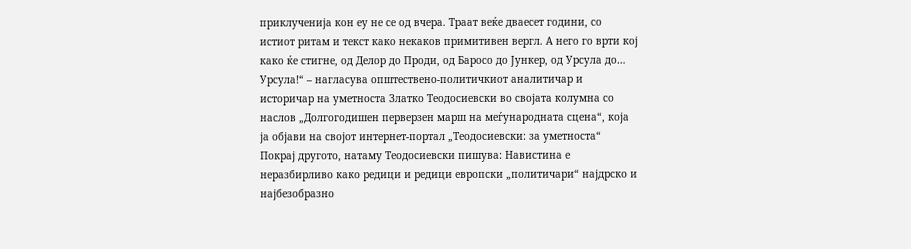приклученија кон еу не се од вчера. Траат веќе дваесет години, со истиот ритам и текст како некаков примитивен вергл. А него го врти кој како ќе стигне, од Делор до Проди, од Баросо до Јункер, од Урсула до… Урсула!“ – нагласува општествено-политичкиот аналитичар и историчар на уметноста Златко Теодосиевски во својата колумна со наслов „Долгогодишен перверзен марш на меѓународната сцена“, која ја објави на својот интернет-портал „Теодосиевски: за уметноста“
Покрај другото, натаму Теодосиевски пишува: Навистина е неразбирливо како редици и редици европски „политичари“ најдрско и најбезобразно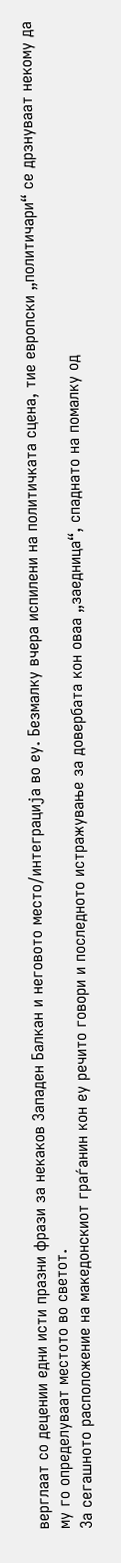верглаат со децении едни исти празни фрази за некаков Западен Балкан и неговото место/интеграција во еу. Безмалку вчера испилени на политичката сцена, тие европски „политичари“ се дрзнуваат некому да му го определуваат местото во светот.
За сегашното расположение на македонскиот граѓанин кон еу речито говори и последното истражување за довербата кон оваа „заедница“, спаднато на помалку од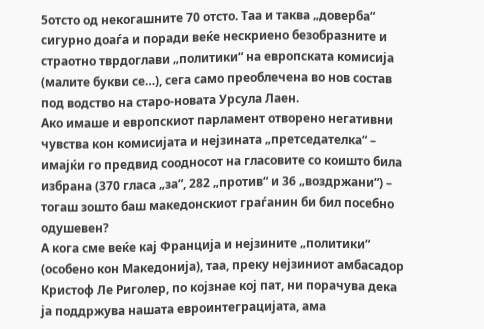5отсто од некогашните 70 отсто. Таа и таква „доверба“ сигурно доаѓа и поради веќе нескриено безобразните и страотно тврдоглави „политики“ на европската комисија (малите букви се…), сега само преоблечена во нов состав под водство на старо-новата Урсула Лаен.
Ако имаше и европскиот парламент отворено негативни чувства кон комисијата и нејзината „претседателка“ – имајќи го предвид соодносот на гласовите со коишто била избрана (370 гласа „за“, 282 „против“ и 36 „воздржани“) – тогаш зошто баш македонскиот граѓанин би бил посебно одушевен?
А кога сме веќе кај Франција и нејзините „политики“ (особено кон Македонија), таа, преку нејзиниот амбасадор Кристоф Ле Риголер, по којзнае кој пат, ни порачува дека ја поддржува нашата евроинтеграцијата, ама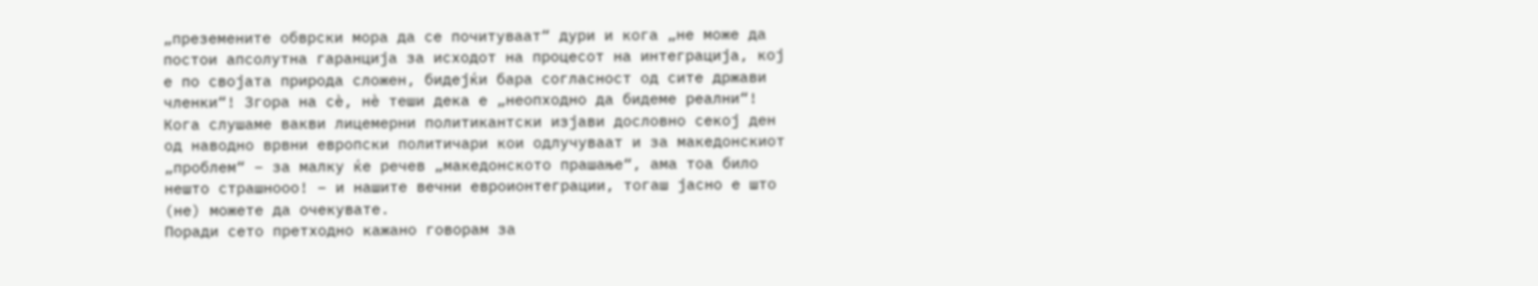„преземените обврски мора да се почитуваат“ дури и кога „не може да постои апсолутна гаранција за исходот на процесот на интеграција, кој е по својата природа сложен, бидејќи бара согласност од сите држави членки“! Згора на сѐ, нѐ теши дека е „неопходно да бидеме реални“! Кога слушаме вакви лицемерни политикантски изјави дословно секој ден од наводно врвни европски политичари кои одлучуваат и за македонскиот „проблем“ – за малку ќе речев „македонското прашање“, ама тоа било нешто страшнооо! – и нашите вечни евроионтеграции, тогаш јасно е што (не) можете да очекувате.
Поради сето претходно кажано говорам за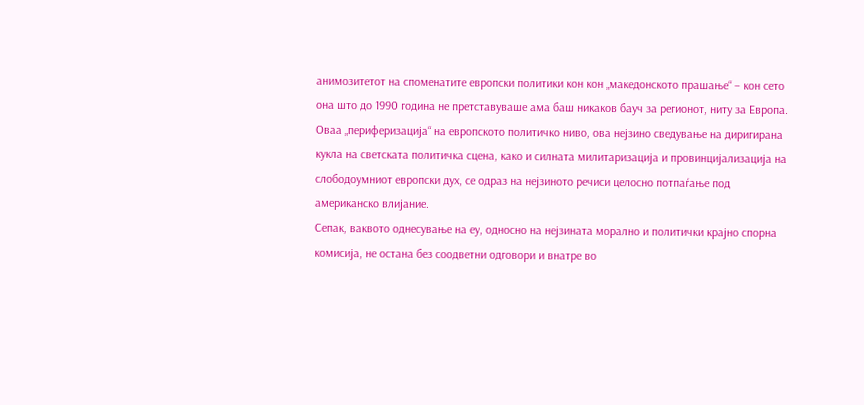анимозитетот на споменатите европски политики кон кон „македонското прашање“ – кон сето она што до 1990 година не претставуваше ама баш никаков бауч за регионот, ниту за Европа. Оваа „периферизација“ на европското политичко ниво, ова нејзино сведување на диригирана кукла на светската политичка сцена, како и силната милитаризација и провинцијализација на слободоумниот европски дух, се одраз на нејзиното речиси целосно потпаѓање под американско влијание.
Сепак, ваквото однесување на еу, односно на нејзината морално и политички крајно спорна комисија, не остана без соодветни одговори и внатре во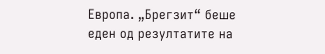Европа. „Брегзит“ беше еден од резултатите на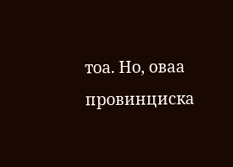тоа. Но, оваа провинциска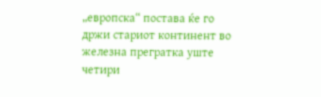„европска“ постава ќе го држи стариот континент во железна прегратка уште четири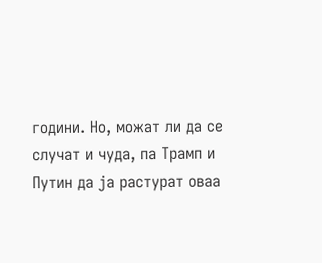години. Но, можат ли да се случат и чуда, па Трамп и Путин да ја растурат оваа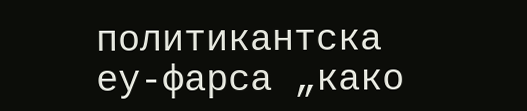политикантска еу-фарса „како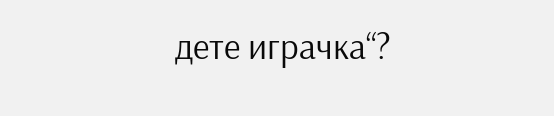дете играчка“?